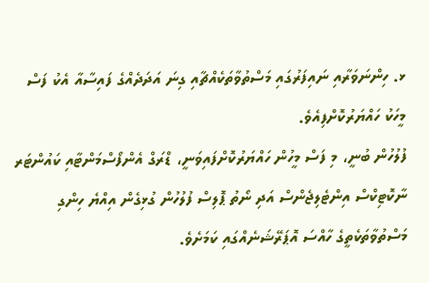ޅ. ހިންނަވަރާއި ނައިފަރުގައި މަސްތުވާތަކެއްޗާއި ގިނަ އަދަދެއްގެ ފައިސާއާ އެކު ފަސް މީހަކު ހައްޔަރުކޮށްފިއެވެ.
ފުލުހުން ބުނީ، މި ފަސް މީހުން ހައްޔަރުކޮށްފައިވަނީ، ޑްރަގް އެންފޯސްމަންޓާއި ކައުންޓަރ ނާކޮޓިކްސް އިންޓެލިޖެންސް އަދި ނޯތު ޕޮލިސް ފުލުހުން ގުޅިގެން އިއްޔެ ހިންގި މަސްތުވާތަކެތީގެ ހާއްސަ އޮޕަރޭޝަނެއްގައި ކަމަށެވެ.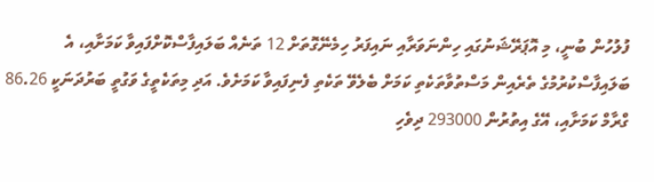ފުލުހުން ބުނީ، މި އޮޕަރޭޝަނުގައި ހިންނަވަރާއި ނައިފަރު ހިމެނޭގޮތަށް 12 ތަނެއް ބަލައިފާސްކޮށްފައިވާ ކަމަށާއި، އެ ބަލައިފާސްކުރުމުގެ ތެރެއިން މަސްތުވާތަކެތި ކަމަށް ބެލެވޭ ތަކެތި ފެނިފައިވާ ކަމަށެވެ. އަދި މިތަކެތީގެ ވަގުތީ ބަރުދަނަކީ 86.26 ގްރާމް ކަމަށާއި، އޭގެ އިތުރުން 293000 ދިވެހި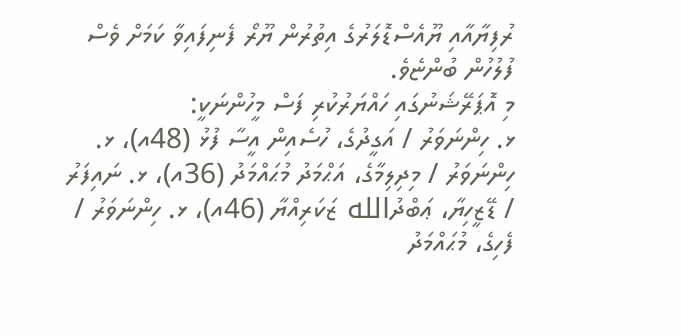ރުފިޔާއާއި ޔޫއެސްޑޮލަރުގެ އިތުރުން ޔޫރޯ ފެނިފައިވާ ކަމަށް ވެސް ފުލުހުން ބުންޏެވެ.
މި އޮޕަރޭޝަނުގައި ހައްޔަރުކުރި ފަސް މީހުންނަކީ:
ޅ. ހިންނަވަރު / އަގީދުގެ، ހުސެއިން އީސާ ފުޅު (48އ)، ޅ. ހިންނަވަރު / މިދިލިމާގެ، އަޙްމަދު މުޙައްމަދު (36އ)، ޅ. ނައިފަރު / ޑޭޒީހިޔާ، ޢަބްދުالله ޒަކަރިއްޔާ (46އ)، ޅ. ހިންނަވަރު / ފެހިގެ، މުޙައްމަދު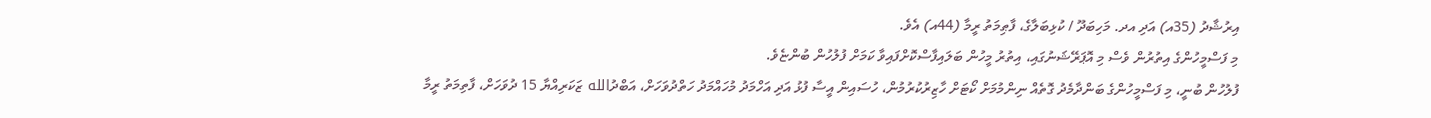އިރުޝާދު (35އ) އަދި އދ. މަހިބަދޫ / ކުޅިބަލާގެ، ފާޠިމަތު ރީމާ (44އ) އެވެ.
މި ފަސްމީހުންގެ އިތުރުން ވެސް މި އޮޕަރޭޝަނުގައި، އިތުރު މީހުން ބަލައިފާސްކޮށްފައިވާ ކަމަށް ފުލުހުން ބުންޏެވެ.
ފުލުހުން ބުނީ، މި ފަސްމީހުންގެ ބަންދާމެދު ގޮތެއް ނިންމުމަށް ކޯޓަށް ހާޒިރުކުރުމުން، ހުސައިން އީސާ ފުޅު އަދި އަހްމަދު މުހައްމަދު ހަތްދުވަހަށް، އަބްދުالله ޒަކަރިއްޔާ 15 ދުވަހަށް، ފާތިމަތު ރީމާ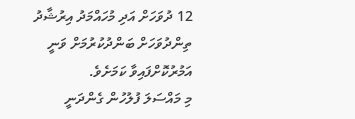12 ދުވަހަށް އަދި މުހައްމަދު އިރުޝާދު ތިންދުވަހަށް ބަންދުކުރުމަށް ވަނީ އަމުރުކޮށްފައިވާ ކަމަށެވެ.
މި މައްސަލަ ފުލުހުން ގެންދަނީ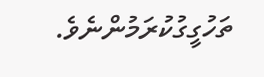ތަހުގީގުކުރަމުންނެވެ.